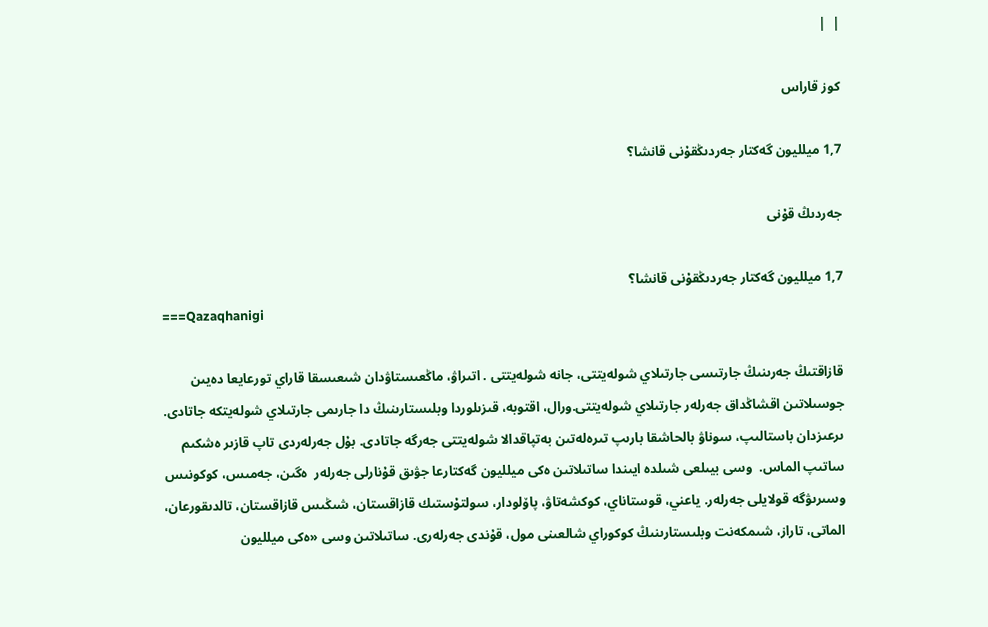|  |

كوز قاراس

1,7 ميلليون گەكتار جەردىڭقۇنى قانشا؟

جەردىڭ قۇنى

1,7 ميلليون گەكتار جەردىڭقۇنى قانشا؟
===Qazaqhanigi

قازاقتىڭ جەرىنىڭ جارتىسى جارتىلاي شولەيتتى، جانە شولەيتتى . اتىراۋ، ماڭعىستاۋدان شىعىسقا قاراي تورعايعا دەيىن جوسىلاتىن اقشاڭداق جەرلەر جارتىلاي شولەيتتى.ورال، اقتوبە، قىزىلوردا وبلىستارىنىڭ دا جارىمى جارتىلاي شولەيتكە جاتادى. ىرعىزدان باستالىپ، سوناۋ بالحاشقا بارىپ تىرەلەتىن بەتپاقدالا شولەيتتى جەرگە جاتادى. بۇل جەرلەردى تاپ قازىر ەشكىم ساتىپ الماس.  وسى بيىلعى شىلدە ايىندا ساتىلاتىن ەكى ميلليون گەكتارعا جۋىق قۇنارلى جەرلەر  ەگىن، جەمىس، كوكونىس وسىرىۋگە قولايلى جەرلەر. ياعني، قوستاناي، كوكشەتاۋ، پاۆلودار، سولتۇستىك قازاقستان، شىڭىس قازاقستان، تالدىقورعان، الماتى، تاراز، شىمكەنت وبلىستارىنىڭ كوكوراي شالعىنى مول، قۇندى جەرلەرى. ساتىلاتىن وسى «ەكى ميلليون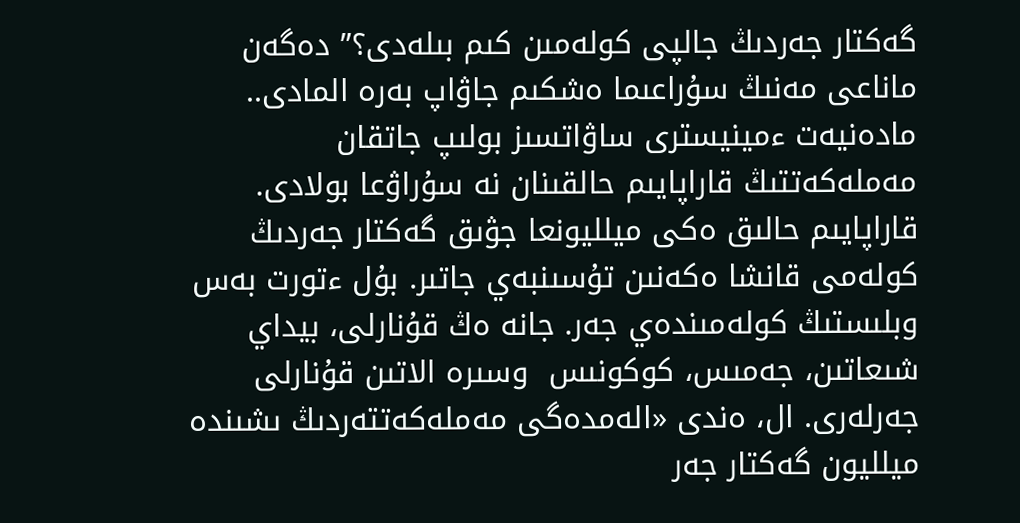گەكتار جەردىڭ جالپى كولەمىن كىم بىلەدى؟” دەگەن ماناعى مەنىڭ سۇراعىما ەشكىم جاۋاپ بەرە المادى.. مادەنيەت ءمينيسترى ساۋاتسىز بولىپ جاتقان مەملەكەتتىڭ قاراپايىم حالقىنان نە سۇراۋعا بولادى. قاراپايىم حالىق ەكى ميلليونعا جۋىق گەكتار جەردىڭ كولەمى قانشا ەكەنىن تۇسىنبەي جاتىر. بۇل ءتورت بەس وبلىستىڭ كولەمىندەي جەر. جانە ەڭ قۇنارلى، بيداي شىعاتىن، جەمىس، كوكونىس  وسىرە الاتىن قۇنارلى جەرلەرى. ال، ەندى «الەمدەگى مەملەكەتتەردىڭ ىشىندە ميلليون گەكتار جەر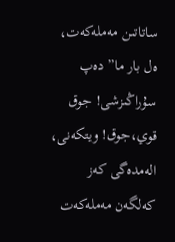ساتاتىن مەملەكەت، ەل بار ما” دەپ سۇراڭىزشى! جوق قوي،جوق! ويتكەنى، الەمدەگى كەز كەلگەن مەملەكەت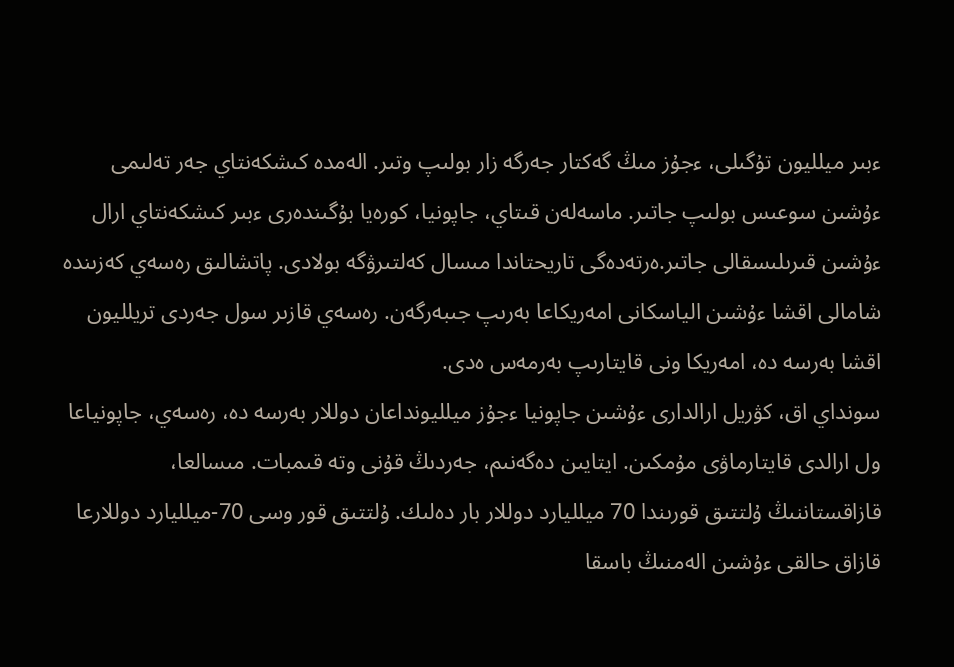ءبىر ميلليون تۇگىلى، ءجۇز مىڭ گەكتار جەرگە زار بولىپ وتىر. الەمدە كىشكەنتاي جەر تەلىمى ءۇشىن سوعىس بولىپ جاتىر. ماسەلەن قىتاي، جاپونيا، كورەيا بۇگىندەرى ءبىر كىشكەنتاي ارال ءۇشىن قىرىلىسقالى جاتىر.ەرتەدەگى تاريحتاندا مىسال كەلتىرۋگە بولادى. پاتشالىق رەسەي كەزىندە شامالى اقشا ءۇشىن الياسكانى امەريكاعا بەرىپ جىبەرگەن. رەسەي قازىر سول جەردى تريلليون اقشا بەرسە دە، امەريكا ونى قايتارىپ بەرمەس ەدى.
سونداي اق، كۋريل ارالدارى ءۇشىن جاپونيا ءجۇز ميلليونداعان دوللار بەرسە دە، رەسەي، جاپونياعا ول ارالدى قايتارماۋى مۇمكىن. ايتايىن دەگەنىم، جەردىڭ قۇنى وتە قىمبات. مىسالعا، قازاقستاننىڭ ۇلتتىق قورىندا 70 ميلليارد دوللار بار دەلىك. ۇلتتىق قور وسى 70-ميلليارد دوللارعا قازاق حالقى ءۇشىن الەمنىڭ باسقا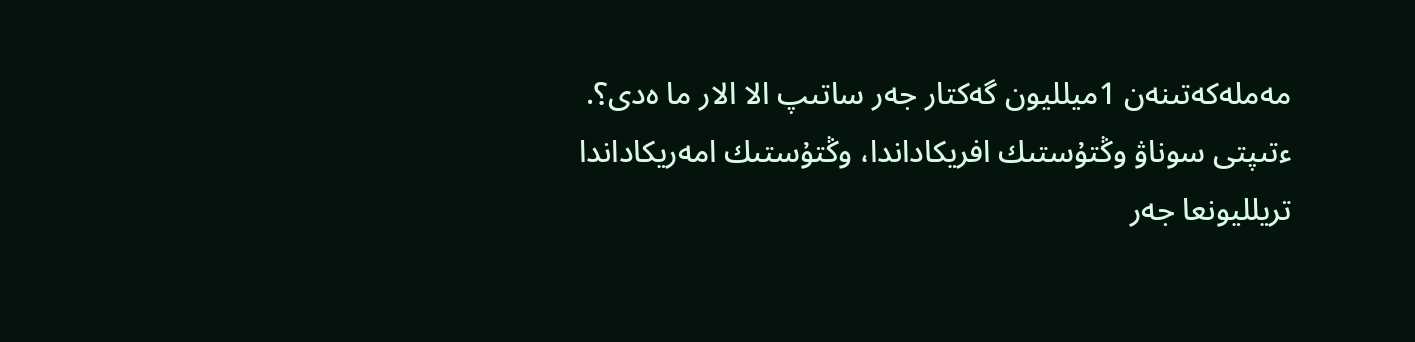مەملەكەتىنەن 1ميلليون گەكتار جەر ساتىپ الا الار ما ەدى؟. ءتىپتى سوناۋ وڭتۇستىك افريكاداندا، وڭتۇستىك امەريكاداندا تريلليونعا جەر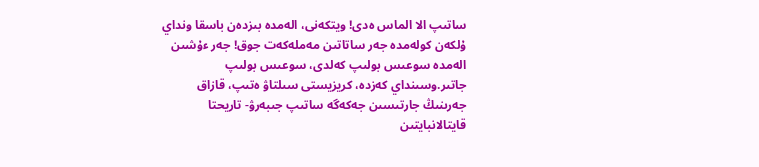ساتىپ الا الماس ەدى! ويتكەنى، الەمدە بىزدەن باسقا ونداي ۇلكەن كولەمدە جەر ساتاتىن مەملەكەت جوق! جەر ءۇشىن الەمدە سوعىس بولىپ كەلدى، سوعىس بولىپ جاتىر.وسىنداي كەزدە، كريزيستى سىلتاۋ ەتىپ، قازاق جەرىنىڭ جارتىسىن جەكەگە ساتىپ جىبەرۋ- تاريحتا قايتالانبايتىن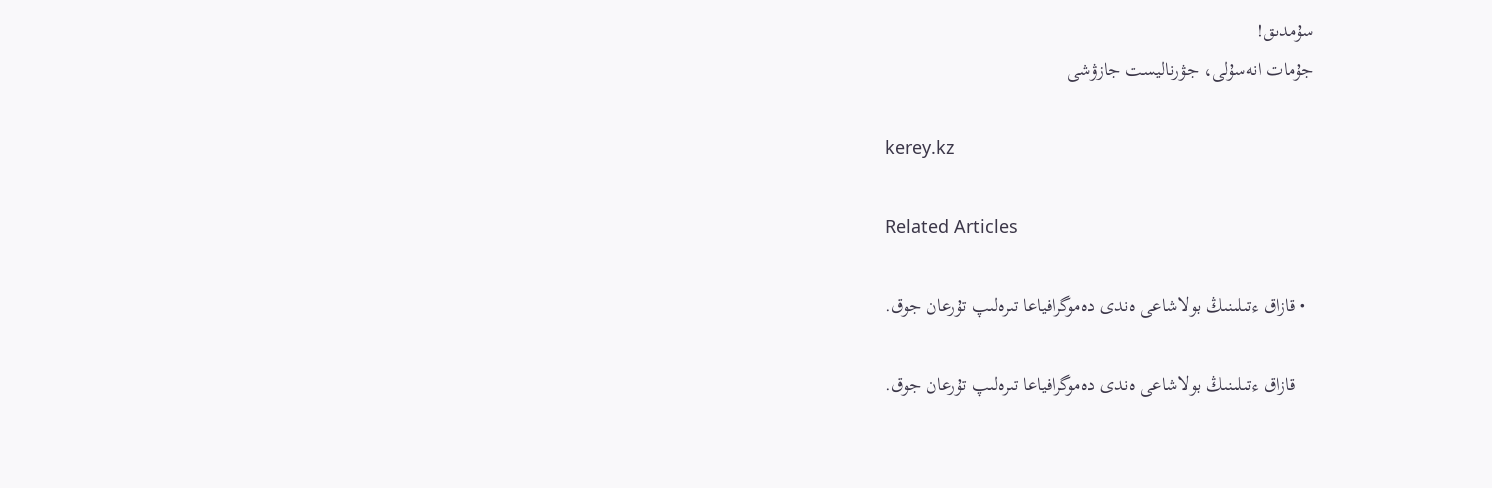سۇمدىق!
جۇمات انەسۇلى، جۋرناليست جازۋشى

kerey.kz

Related Articles

  • قازاق ءتىلىنىڭ بولاشاعى ەندى دەموگرافياعا تىرەلىپ تۇرعان جوق.

    قازاق ءتىلىنىڭ بولاشاعى ەندى دەموگرافياعا تىرەلىپ تۇرعان جوق.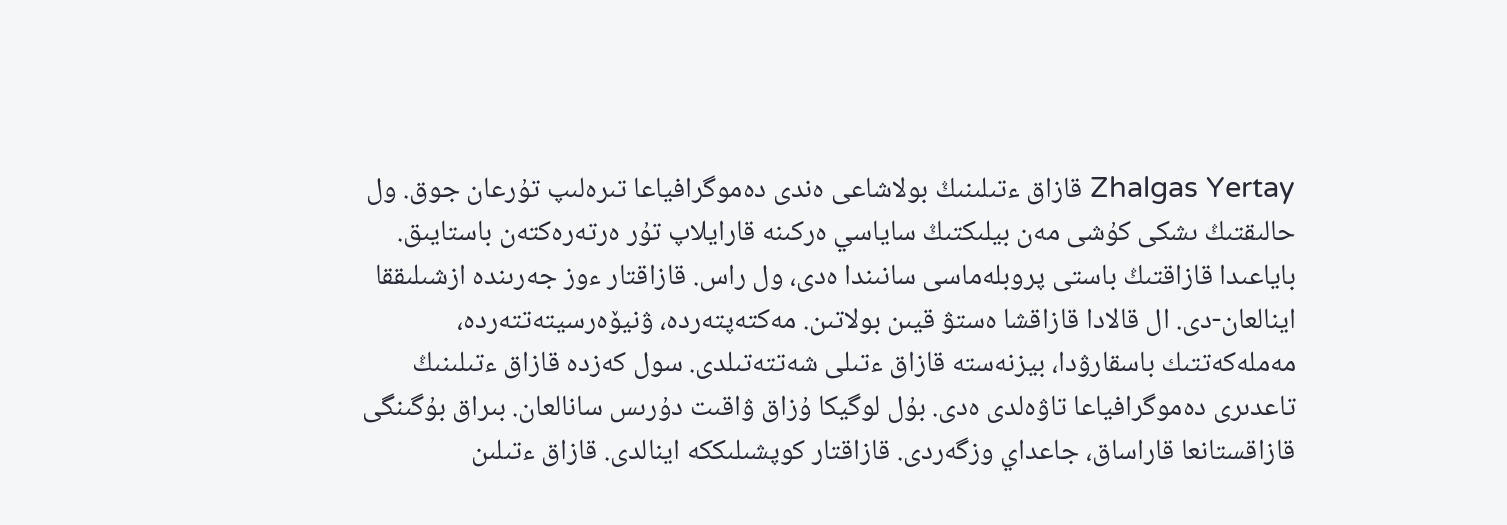Zhalgas Yertay قازاق ءتىلىنىڭ بولاشاعى ەندى دەموگرافياعا تىرەلىپ تۇرعان جوق. ول حالىقتىڭ ىشكى كۇشى مەن بيلىكتىڭ ساياسي ەركىنە قارايلاپ تۇر ەرتەرەكتەن باستايىق. باياعىدا قازاقتىڭ باستى پروبلەماسى سانىندا ەدى، ول راس. قازاقتار ءوز جەرىندە ازشىلىققا اينالعان-دى. ال قالادا قازاقشا ەستۋ قيىن بولاتىن. مەكتەپتەردە، ۋنيۆەرسيتەتتەردە، مەملەكەتتىك باسقارۋدا، بيزنەستە قازاق ءتىلى شەتتەتىلدى. سول كەزدە قازاق ءتىلىنىڭ تاعدىرى دەموگرافياعا تاۋەلدى ەدى. بۇل لوگيكا ۇزاق ۋاقىت دۇرىس سانالعان. بىراق بۇگىنگى قازاقستانعا قاراساق، جاعداي وزگەردى. قازاقتار كوپشىلىككە اينالدى. قازاق ءتىلىن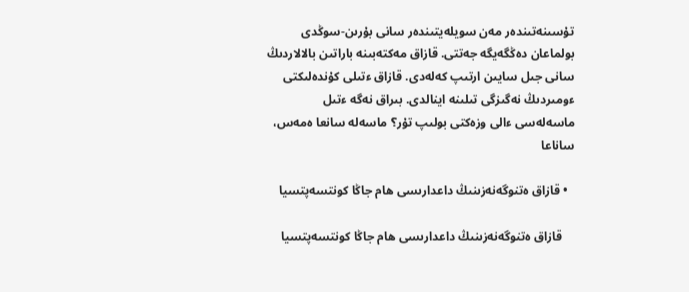تۇسىنەتىندەر مەن سويلەيتىندەر سانى بۇرىن-سوڭدى بولماعان دەڭگەيگە جەتتى. قازاق مەكتەبىنە باراتىن بالالاردىڭ سانى جىل سايىن ارتىپ كەلەدى. قازاق ءتىلى كۇندەلىكتى ءومىردىڭ نەگىزگى تىلىنە اينالدى. بىراق نەگە ءتىل ماسەلەسى ءالى وزەكتى بولىپ تۇر؟ ماسەلە سانعا ەمەس، ساناعا

  • قازاق ەتنوگەنەزىنىڭ داعدارىسى ھام جاڭا كونتسەپتسيا

    قازاق ەتنوگەنەزىنىڭ داعدارىسى ھام جاڭا كونتسەپتسيا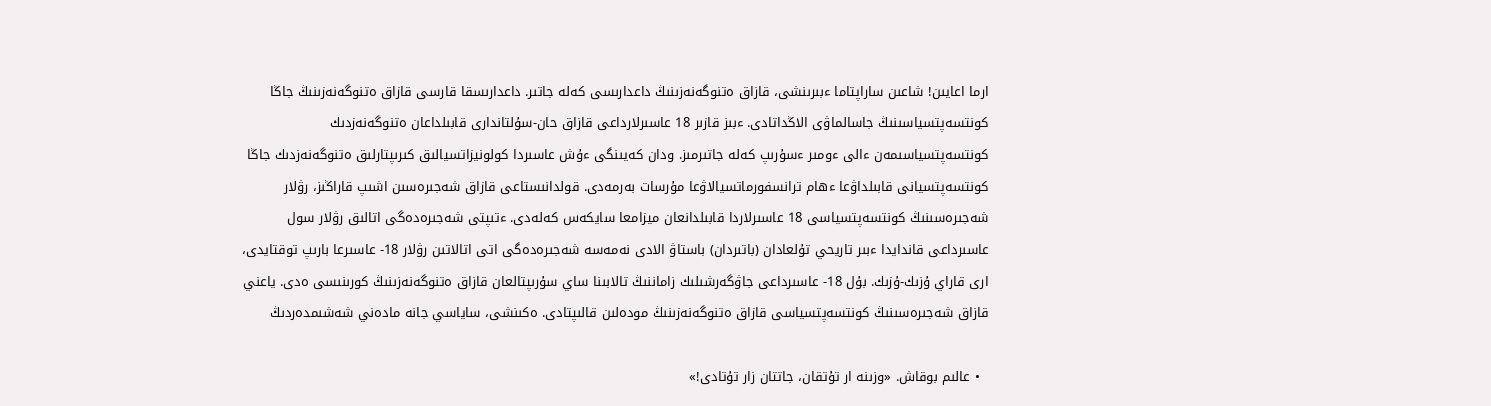ارما اعايىن! شاعىن ساراپتاما ءبىرىنشى، قازاق ەتنوگەنەزىنىڭ داعدارىسى كەلە جاتىر. داعدارىسقا قارسى قازاق ەتنوگەنەزىنىڭ جاڭا كونتسەپتسياسىنىڭ جاسالماۋى الاڭداتادى. ءبىز قازىر 18 عاسىرلارداعى قازاق حان-سۇلتاندارى قابىلداعان ەتنوگەنەزدىك كونتسەپتسياسىمەن ءالى ءومىر ءسۇرىپ كەلە جاتىرمىز. ودان كەيىنگى ءۇش عاسىردا كولونيزاتسيالىق كىرىپتارلىق ەتنوگەنەزدىك جاڭا كونتسەپتسيانى قابىلداۋعا ءھام ترانسفورماتسيالاۋعا مۇرسات بەرمەدى. قولدانىستاعى قازاق شەجىرەسىن اشىپ قاراڭىز، رۋلار شەجىرەسىنىڭ كونتسەپتسياسى 18 عاسىرلاردا قابىلدانعان ميزامعا سايكەس كەلەدى. ءتىپتى شەجىرەدەگى اتالىق رۋلار سول عاسىرداعى قاندايدا ءبىر تاريحي تۇلعادان (باتىردان) باستاۋ الادى نەمەسە شەجىرەدەگى اتى اتالاتىن رۋلار 18- عاسىرعا بارىپ توقتايدى، ارى قاراي ۇزىك-ۇزىك. بۇل 18- عاسىرداعى جاۋگەرشىلىك زاماننىڭ تالابىنا ساي سۇرىپتالعان قازاق ەتنوگەنەزىنىڭ كورىنىسى ەدى. ياعني قازاق شەجىرەسىنىڭ كونتسەپتسياسى قازاق ەتنوگەنەزىنىڭ مودەلىن قالىپتادى. ەكىنشى، ساياسي جانە مادەني شەشىمدەردىڭ

  • عالىم بوقاش. «وزىنە ار تۇتقان، جاتتان زار تۇتادى!»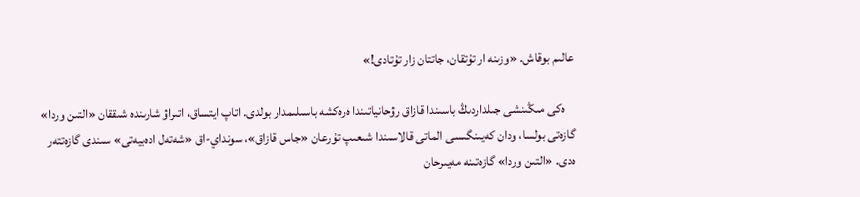عالىم بوقاش. «وزىنە ار تۇتقان، جاتتان زار تۇتادى!»

    ەكى مىڭىنشى جىلداردىڭ باسىندا قازاق رۋحانياتىندا ەرەكشە باسىلىمدار بولدى. اتاپ ايتساق، اتىراۋ شارىندە شىققان «التىن وردا» گازەتى بولسا، ودان كەيىنگىسى الماتى قالاسىندا شىعىپ تۇرعان «جاس قازاق»، سونداي-اق «شەتەل ادەبيەتى» سىندى گازەتتەر ەدى. «التىن وردا» گازەتىنە مەيىرحان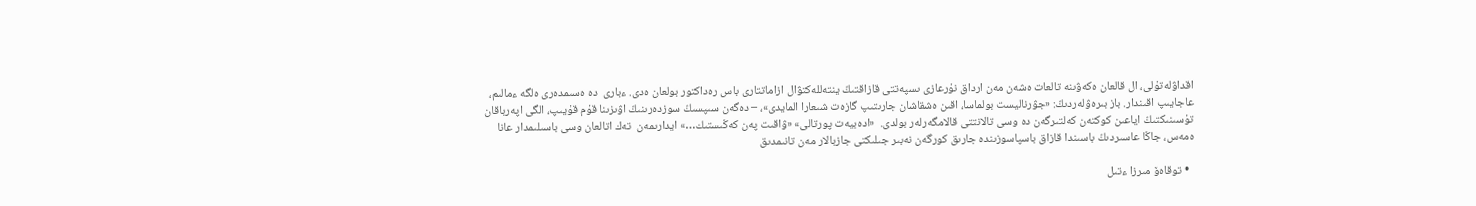اقداۋلەتۇلى، ال قالعان ەكەۋىنە تالعات ەشەن مەن ارداق نۇرعازى ىسپەتتى قازاقتىڭ ينتەللەكتۋال ازاماتتارى باس رەداكتور بولعان ەدى. ءبارى  دە ەسىمدەرى ەلگە ءمالىم، عاجايىپ اقىندار. باز بىرەۋلەردىڭ: «جۋرناليست بولماسا، اقىن ەشقاشان جارىتىپ گازەت شىعارا المايدى»، – دەگەن سىپسىڭ سوزدەرىنىڭ اۋىزىنا قۇم قۇيىپ، الگى اپەرباقان تۇسىنىكتىڭ اياعىن كوكتەن كەلتىرگەن دە وسى تالانتتى قالامگەرلەر بولدى.  «ادەبيەت پورتالى» «ۋاقىت پەن كەڭىستىك…» ايدارىمەن  تەك اتالعان وسى باسىلىمدار عانا ەمەس، جاڭا عاسىردىڭ باسىندا قازاق باسپاسوزىندە جارىق كورگەن نەبىر جىلىكتى جازبالار مەن تانىمدىق

  • توقاەۆ مىرزا ءتىل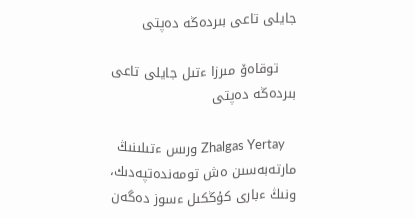جايلى تاعى بىردەڭە دەپتى

    توقاەۆ مىرزا ءتىل جايلى تاعى بىردەڭە دەپتى

    Zhalgas Yertay ورىس ءتىلىنىڭ مارتەبەسىن ەش تومەندەتپەدىك، ونىڭ ءبارى كۇڭكىل ءسوز دەگەن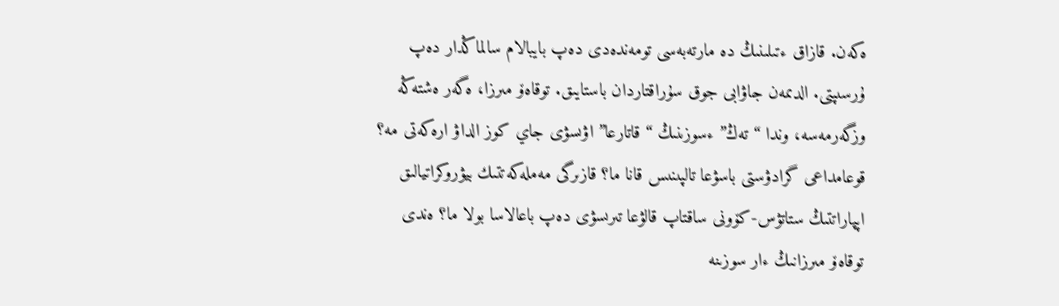ەكەن. قازاق ءتىلىنىڭ دە مارتەبەسى تومەندەدى دەپ بايبالام سالماڭدار دەپ ۇرسىپتى. الدىمەن جاۋابى جوق سۇراقتاردان باستايىق. توقاەۆ مىرزا، ەگەر ەشتەڭە وزگەرمەسە، وندا “تەڭ” ءسوزىنىڭ “قاتارعا” اۋىسۋى جاي كوز الداۋ ارەكەتى مە؟ قوعامداعى گرادۋستى باسۋعا تالپىنىس قانا ما؟ قازىرگى مەملەكەتتىك بيۋروكراتيالىق اپپاراتتىڭ ستاتۋس-كۆونى ساقتاپ قالۋعا تىرىسۋى دەپ باعالاسا بولا ما؟ ەندى توقاەۆ مىرزانىڭ ءار سوزىنە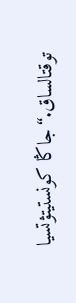توقتالساق.“جاڭا كونستيتۋتسيا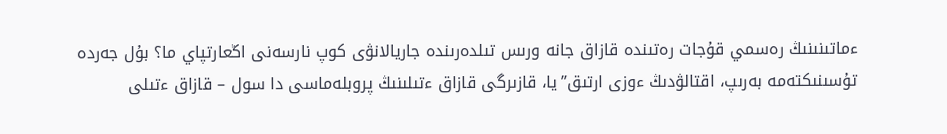ءماتىنىنىڭ رەسمي قۇجات رەتىندە قازاق جانە ورىس تىلدەرىندە جاريالانۋى كوپ نارسەنى اڭعارتپاي ما؟ بۇل جەردە تۇسىنىكتەمە بەرىپ، اقتالۋدىڭ ءوزى ارتىق”يا، قازىرگى قازاق ءتىلىنىڭ پروبلەماسى دا سول – قازاق ءتىلى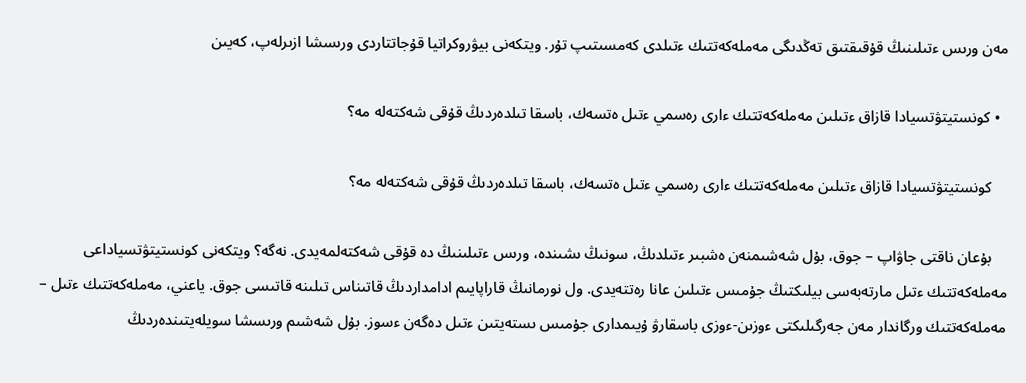مەن ورىس ءتىلىنىڭ قۇقىقتىق تەڭدىگى مەملەكەتتىك ءتىلدى كەمسىتىپ تۇر. ويتكەنى بيۋروكراتيا قۇجاتتاردى ورىسشا ازىرلەپ، كەيىن

  • كونستيتۋتسيادا قازاق ءتىلىن مەملەكەتتىك ءارى رەسمي ءتىل ەتسەك، باسقا تىلدەردىڭ قۇقى شەكتەلە مە؟

    كونستيتۋتسيادا قازاق ءتىلىن مەملەكەتتىك ءارى رەسمي ءتىل ەتسەك، باسقا تىلدەردىڭ قۇقى شەكتەلە مە؟

    بۇعان ناقتى جاۋاپ – جوق، بۇل شەشىمنەن ەشبىر ءتىلدىڭ، سونىڭ ىشىندە، ورىس ءتىلىنىڭ دە قۇقى شەكتەلمەيدى. نەگە؟ ويتكەنى كونستيتۋتسياداعى مەملەكەتتىك ءتىل مارتەبەسى بيلىكتىڭ جۇمىس ءتىلىن عانا رەتتەيدى. ول نورمانىڭ قاراپايىم ادامداردىڭ قاتىناس تىلىنە قاتىسى جوق. ياعني، مەملەكەتتىك ءتىل – مەملەكەتتىك ورگاندار مەن جەرگىلىكتى ءوزىن-ءوزى باسقارۋ ۇيىمدارى جۇمىس ىستەيتىن ءتىل دەگەن ءسوز. بۇل شەشىم ورىسشا سويلەيتىندەردىڭ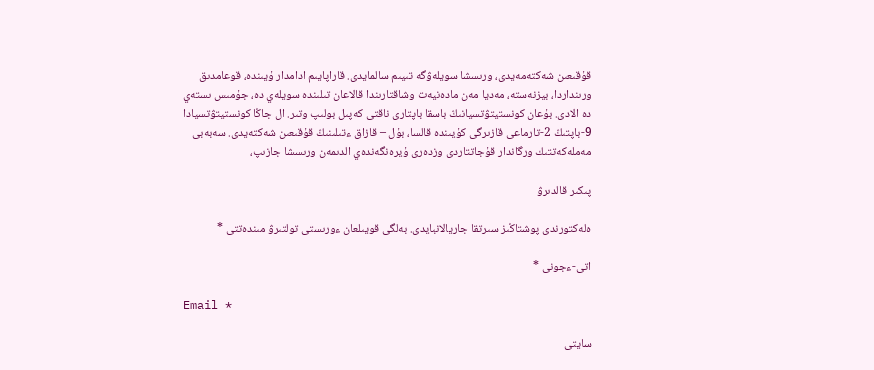قۇقىعىن شەكتەمەيدى، ورىسشا سويلەۋگە تىيىم سالمايدى. قاراپايىم ادامدار ۇيىندە، قوعامدىق ورىنداردا، بيزنەستە، مەديا مەن مادەنيەت وشاقتارىندا قالاعان تىلىندە سويلەي دە، جۇمىس ىستەي دە الادى. بۇعان كونستيتۋتسيانىڭ باسقا باپتارى ناقتى كەپىل بولىپ وتىر. ال جاڭا كونستيتۋتسيادا 9-باپتىڭ 2-تارماعى قازىرگى كۇيىندە قالسا، بۇل – قازاق ءتىلىنىڭ قۇقىعىن شەكتەيدى. سەبەبى مەملەكەتتىك ورگاندار قۇجاتتاردى وزدەرى ۇيرەنگەندەي الدىمەن ورىسشا جازىپ،

پىكىر قالدىرۋ

ەلەكتورندى پوشتاڭىز سىرتقا جاريالانبايدى. بەلگى قويىلعان ءورىستى تولتىرۋ مىندەتتى *

اتى-ءجونى *

Email *

سايتى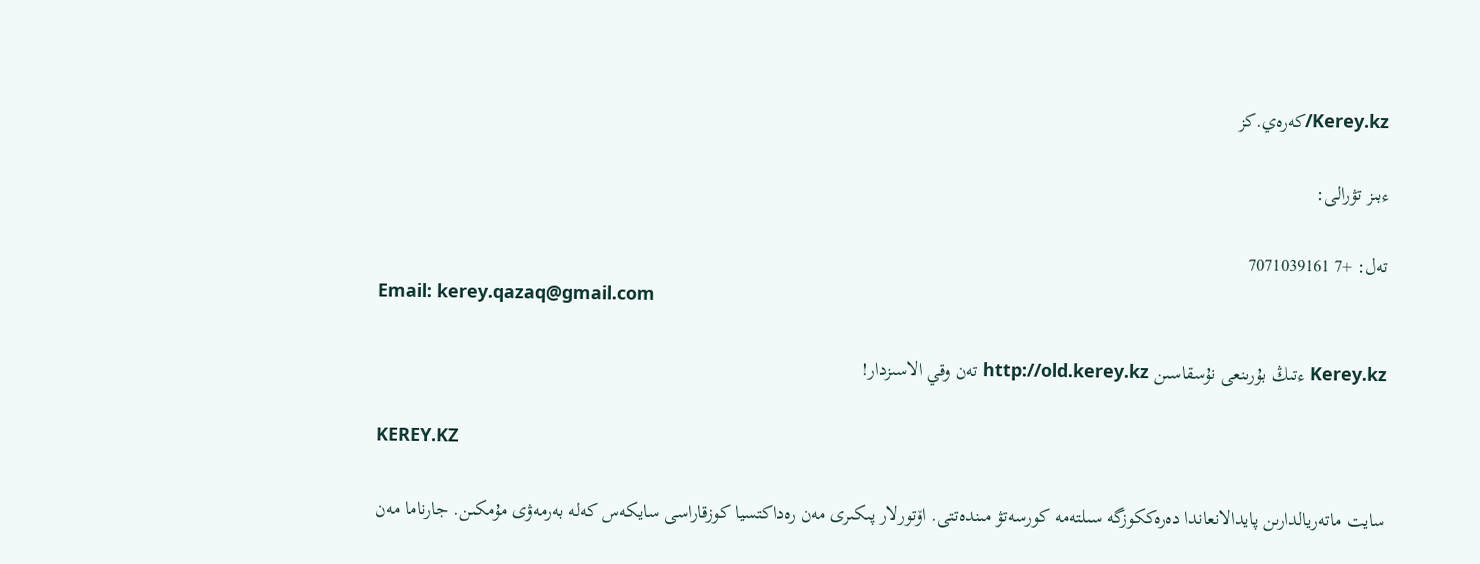Kerey.kz/كەرەي.كز

ءبىز تۋرالى:

تەل: +7 7071039161
Email: kerey.qazaq@gmail.com

Kerey.kz ءتىڭ بۇرىنعى نۇسقاسىن http://old.kerey.kz تەن وقي الاسىزدار!

KEREY.KZ

سايت ماتەريالدارىن پايدالانعاندا دەرەككوزگە سىلتەمە كورسەتۋ مىندەتتى. اۆتورلار پىكىرى مەن رەداكتسيا كوزقاراسى سايكەس كەلە بەرمەۋى مۇمكىن. جارناما مەن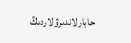حابارلاندىرۋلاردىڭ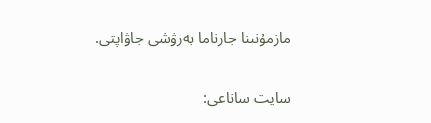مازمۇنىنا جارناما بەرۋشى جاۋاپتى.

سايت ساناعى: